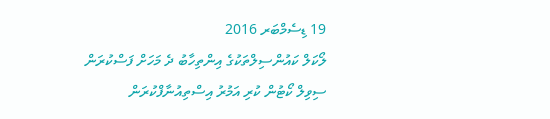19 ޑިސެމްބަރ 2016
ލޯކަލް ކައުންސިލްތަކުގެ އިންތިހާބު ދެ މަހަށް ފަސްކުރަން ސިވިލް ކޯޓުން ކުރި އަމުރު އިސްތިއުނާފްކުރަން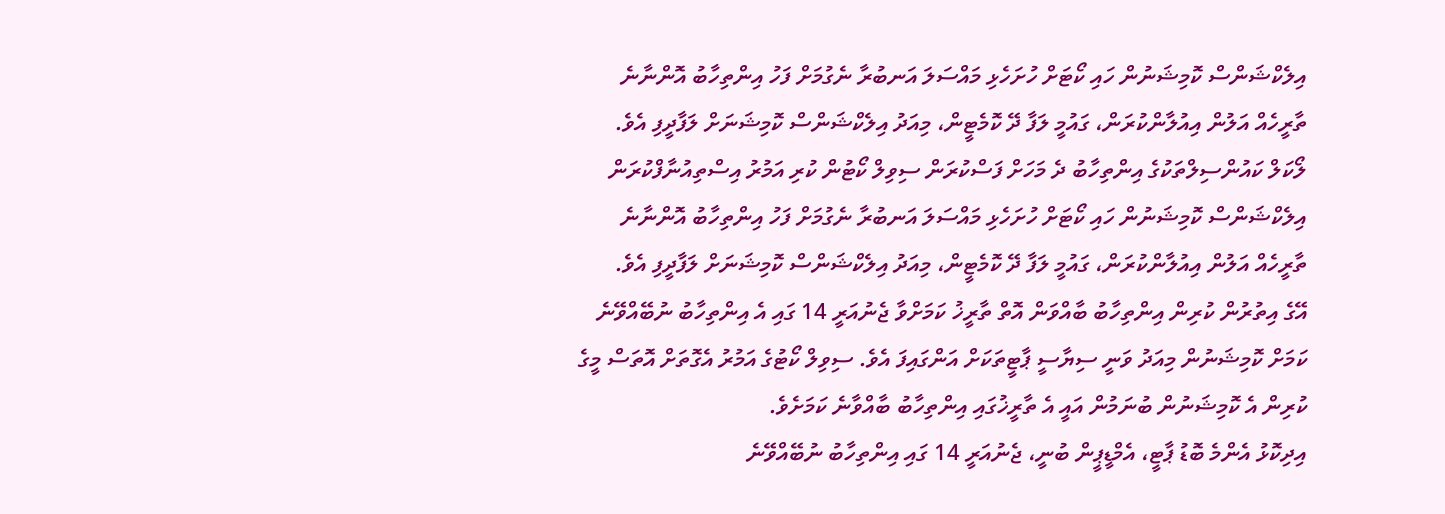އިލެކްޝަންސް ކޮމިޝަނުން ހައި ކޯޓަށް ހުށަހެޅި މައްސަލަ އަނބުރާ ނެގުމަށް ފަހު އިންތިހާބު އޮންނާނެ ތާރީހެއް އަލުން އިއުލާންކުރަން، ގައުމީ ލަފާ ދޭ ކޮމެޓީން، މިއަދު އިލެކްޝަންސް ކޮމިޝަނަށް ލަފާދީފި އެވެ.
ލޯކަލް ކައުންސިލްތަކުގެ އިންތިހާބު ދެ މަހަށް ފަސްކުރަން ސިވިލް ކޯޓުން ކުރި އަމުރު އިސްތިއުނާފްކުރަން އިލެކްޝަންސް ކޮމިޝަނުން ހައި ކޯޓަށް ހުށަހެޅި މައްސަލަ އަނބުރާ ނެގުމަށް ފަހު އިންތިހާބު އޮންނާނެ ތާރީހެއް އަލުން އިއުލާންކުރަން، ގައުމީ ލަފާ ދޭ ކޮމެޓީން، މިއަދު އިލެކްޝަންސް ކޮމިޝަނަށް ލަފާދީފި އެވެ.
އޭގެ އިތުރުން ކުރިން އިންތިހާބު ބާއްވަން އޮތް ތާރީޚު ކަމަށްވާ ޖެނުއަރީ 14 ގައި އެ އިންތިހާބު ނުބޭއްވޭނެ ކަމަށް ކޮމިޝަނުން މިއަދު ވަނީ ސިޔާސީ ޕާޓީތަކަށް އަންގައިފަ އެވެ. ސިވިލް ކޯޓުގެ އަމުރު އެގޮތަށް އޮތަސް މީގެ ކުރިން އެ ކޮމިޝަނުން ބުނަމުން އައީ އެ ތާރީޚުގައި އިންތިހާބު ބާއްވާނެ ކަމަށެވެ.
އިދިކޮޅު އެންމެ ބޮޑު ޕާޓީ، އެމްޑީޕީން ބުނީ، ޖެނުއަރީ 14 ގައި އިންތިހާބު ނުބޭއްވޭނެ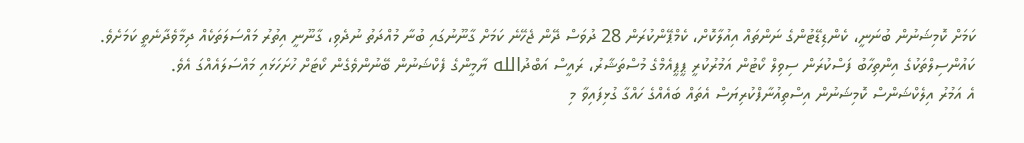ކަމަށް ކޮމިޝަނުން ބުނަނީ، ކެންޑިޑޭޓުންގެ ނަންތައް އިއުލާކޮށް، ކެމްޕޭންކުރަން 28 ދުވަސް ދޭން ޖެހޭނެ ކަމަށް ގާނޫނުގައި ބުނާ މުއްދަތު ނުދެވި، ގާނޫނީ އިތުރު މައްސަލަތަކެއް ދިމާވެދާނެތީ ކަމަށެވެ.
ކައުންސިލްތަކުގެ އިންތިހާބު ފަސްކުރަން ސިވިލް ކޯޓުން އަމުރުކުރީ ޕީޕީއެމްގެ މުސްތަޝާރު، ރައީސް އަބްދުالله ޔާމީންގެ ފެކްޝަނުން ބޭނުންވެގެން ކޯޓަށް ހުށަހަޅައި މައްސަލައެއްގަ އެވެ.
އެ އަމުރު އިލެކްޝަންސް ކޮމިޝަނުން އިސްތިއުނާފްކުރިޔަސް އެތައް ބައެއްގެ ހައްގާ ގުޅިފައިވާ މި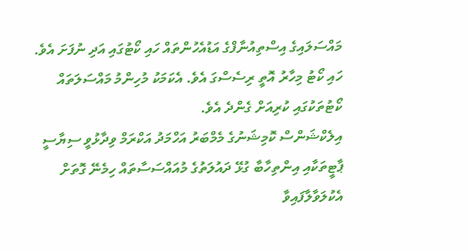މައްސަލައިގެ އިސްތިއުނާފްގެ އަޑުއެހުންތައް ހައި ކޯޓުގައި އަދި ނުފަށަ އެވެ. ހައި ކޯޓު މިހާރު އޮތީ ރިސެސްގަ އެވެ. އެކަމަކު މުހިންމު މައްސަލަތައް ކޯޓުތަކުގައި ކުރިއަށް ގެންދެ އެވެ.
އިލެކްޝަންސް ކޮމިޝަނުގެ މެމްބަރު އަހްމަދު އަކްރަމް ވިދާޅުވީ ސިޔާސީ ޕާޓީތަކާއި އިންތިހާބާ ގުޅޭ ދައުލަތުގެ މުއައްސަސާތައް ހިމެނޭ ގޮތަށް އެކުލަވާލާފައިވާ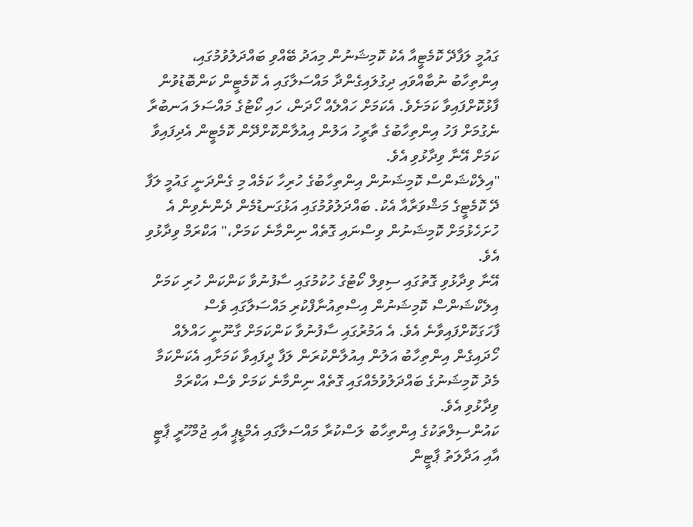ގައުމީ ލަފާދޭ ކޮމެޓީއާ އެކު ކޮމިޝަނުން މިއަދު ބޭއްވި ބައްދަލުވުމުގައި، އިންތިހާބު ނުބާއްވައި ދިގުލައިގެންދާ މައްސަލާގައި އެ ކޮމެޓީން ކަންބޮޑުވުން ފާޅުކޮށްފައިވާ ކަމަށެވެ. އެކަމަށް ހައްލެއް ހޯދަން، ހައި ކޯޓުގެ މައްސަލަ އަނބުރާ ނެގުމަށް ފަހު އިންތިހާބުގެ ތާރީހު އަލުން އިއުލާންކޮށްދޭން ކޮމެޓީން އެދިފައިވާ ކަމަށް އޭނާ ވިދާޅުވި އެވެ.
"އިލެކްޝަންސް ކޮމިޝަނުން އިންތިހާބުގެ ހުރިހާ ކަމެއް މި ގެންދަނީ ގައުމީ ލަފާ ދޭ ކޮމެޓީގެ މަޝްވަރާއާ އެކު. ބައްދަލުވުމުގައި އަޅުގަނޑުމެން ދެންނެވިން އެ ހުށަހެޅުމަށް ކޮމިޝަނުން ވިސްނައި ގޮތެއް ނިންމާނެ ކަމަށް،" އަކްރަމް ވިދާޅުވި އެވެ.
އޭނާ ވިދާޅުވި ގޮތުގައި ސިވިލް ކޯޓުގެ ހުކުމުގައި ސާފުނުވާ ކަންކަން ހުރި ކަމަށް އިލެކްޝަންސް ކޮމިޝަނުން އިސްތިއުނާފްކުރި މައްސަލާގައި ވެސް ފާހަގަކޮށްފައިވާނެ އެވެ. އެ އަމުރުގައި ސާފުނުވާ ކަންކަމަށް ގާނޫނީ ހައްލެއް ހޯދައިގެން އިންތިހާބު އަލުން އިއުލާންކުރަން ލަފާ ދީފައިވާ ކަމަށާއި އެކަންކަމާ މެދު ކޮމިޝަނުގެ ބައްދަލުވުމެއްގައި ގޮތެއް ނިންމާނެ ކަމަށް ވެސް އަކްރަމް ވިދާޅުވި އެވެ.
ކައުންސިލްތަކުގެ އިންތިހާބު ލަސްކުރާ މައްސަލާގައި އެމްޑީޕީ އާއި ޖުމްހޫރީ ޕާޓީ އާއި އަދާލަތު ޕާޓީން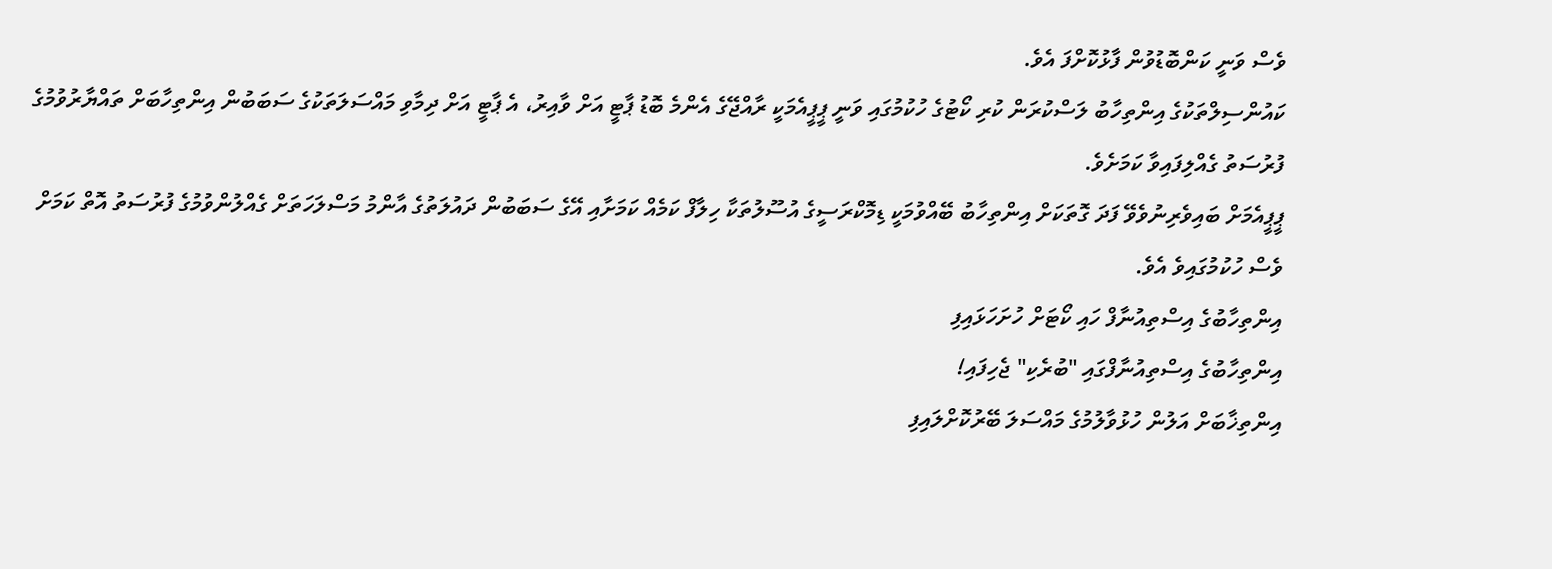ވެސް ވަނީ ކަންބޮޑުވުން ފާޅުކޮށްފަ އެވެ.
ކައުންސިލްތަކުގެ އިންތިހާބު ލަސްކުރަން ކުރި ކޯޓުގެ ހުކުމުގައި ވަނީ ޕީޕީއެމަކީ ރާއްޖޭގެ އެންމެ ބޮޑު ޕާޓީ އަށް ވާއިރު، އެ ޕާޓީ އަށް ދިމާވި މައްސަލަތަކުގެ ސަބަބުން އިންތިހާބަށް ތައްޔާރުވުމުގެ ފުރުސަތު ގެއްލިފައިވާ ކަމަށެވެ.
ޕީޕީއެމަށް ބައިވެރިނުވެވޭ ފަދަ ގޮތަކަށް އިންތިހާބު ބޭއްވުމަކީ ޑިމޮކްރަސީގެ އުސޫލުތަކާ ހިލާފް ކަމެއް ކަމަށާއި އޭގެ ސަބަބުން ދައުލަތުގެ އާންމު މަސްލަހަތަށް ގެއްލުންވުމުގެ ފުރުސަތު އޮތް ކަމަށް ވެސް ހުކުމުގައިވެ އެވެ.
އިންތިހާބުގެ އިސްތިއުނާފް ހައި ކޯޓަށް ހުށަހަޅައިފި
އިންތިހާބުގެ އިސްތިއުނާފްގައި "ބުރެކި" ޖެހިފައި!
އިންތިޚާބަށް އަލުން ހުޅުވާލުމުގެ މައްސަލަ ބޭރުކޮށްލައިފި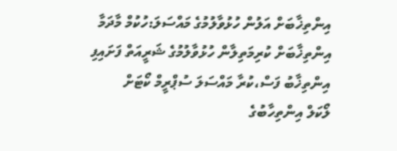އިންތިޚާބަށް އަލުން ހުޅުވާލުމުގެ މައްސަލަ:ހުކުމް މާދަމާ
އިންތިޚާބަށް ކުރިމަތިލާން ހުޅުވާލުމުގެ ޝަރީއަތް ފަށައިފި
އިންތިޚާބު ފަސް،ކުރާ މައްސަލަ ސުޕްރީމް ކޯޓަށް
ލޯކަލް އިންތިހާބުގެ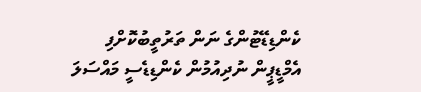ކެންޑިޑޭޓުންގެ ނަން ތަރުތީބުކޮށްފި
އެމްޑީޕީން ނުދިއުމުން ކެންޑިޑެސީ މައްސަލަ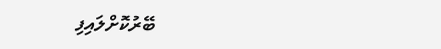ބޭރުކޮށްލައިފި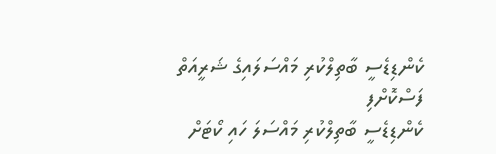ކެންޑިޑެސީ ބާތިލްކުރި މައްސަލައިގެ ޝަރީއަތް ފަސްކޮށްފި
ކެންޑިޑެސީ ބާތިލްކުރި މައްސަލަ ހައި ކޯޓަށް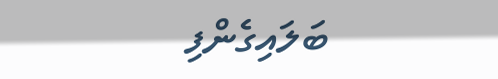ބަލައިގެންފި